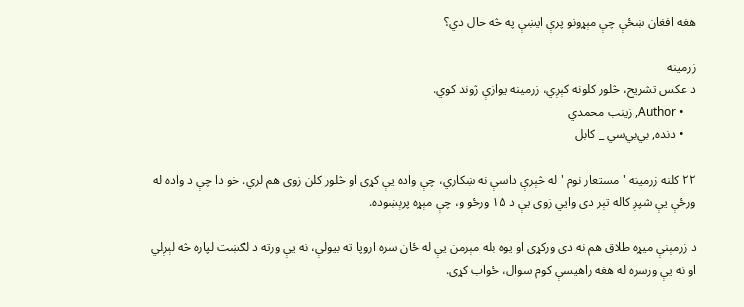هغه افغان ښځې چې مېړونو پرې ایښې په څه حال دي؟

زرمینه
د عکس تشریح، څلور کلونه کېږي، زرمینه یوازې ژوند کوي.
    • Author, زینب محمدي
    • دنده, بي‌بي‌سي _ کابل

۲۲ کلنه زرمینه 'مستعار نوم ' له څېرې داسې نه ښکاري، چې واده یې کړی او څلور کلن زوی هم لري. خو دا چې د واده له ورځې یې شپږ کاله تېر دی وايي زوی یې د ۱۵ ورځو و، چې مېړه پرېښوده.

د زرمېنې میړه طلاق هم نه دی ورکړی او یوه بله مېرمن یې له ځان سره اروپا ته بیولې، نه یې ورته د لګښت لپاره څه لېږلي او نه یې ورسره له هغه راهیسې کوم سوال، ځواب کړی.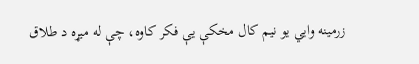زرمینه وايي یو نیم کال مخکې یې فکر کاوه، چې له میړه د طلاق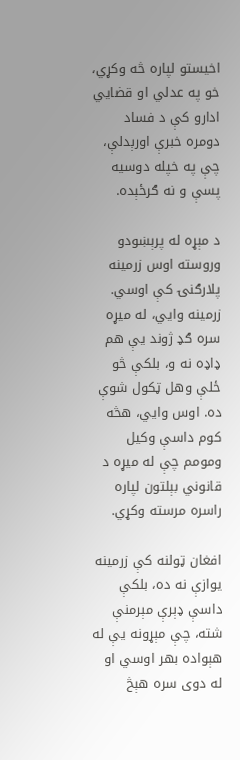اخیستو لپاره څه وکړي، خو په عدلي او قضايي ادارو کې د فساد دومره خبرې اورېدلې، چې په خپله دوسیه پسې و نه ګرځېده.

د مېړه له پرېښودو وروسته اوس زرمینه پلارګنۍ کې اوسي. زرمینه وايي، له میړه سره ګډ ژوند یې هم ډاډه نه و، بلکې څو ځلې وهل ټکول شوې ده. اوس وايي، هڅه کوم داسې وکیل ومومم چې له میړه د قانوني بېلتون لپاره راسره مرسته وکړي.

افغان ټولنه کې زرمینه یوازې نه ده، بلکې داسې ډېرې مېرمنې شته، چې مېړونه یې له هېواده بهر اوسي او له دوی سره هېڅ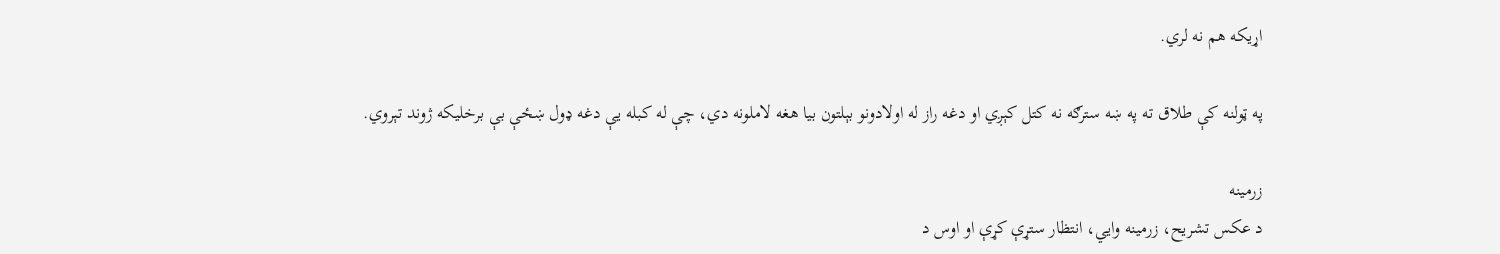اړیکه هم نه لري.

په ټولنه کې طلاق ته په ښه سترګه نه کتل کېږي او دغه راز له اولادونو بېلتون بیا هغه لاملونه دي، چې له کبله یې دغه ډول ښځې بې برخلیکه ژوند تېروي.

زرمینه
د عکس تشریح، زرمینه وايي، انتظار ستړې کړې او اوس د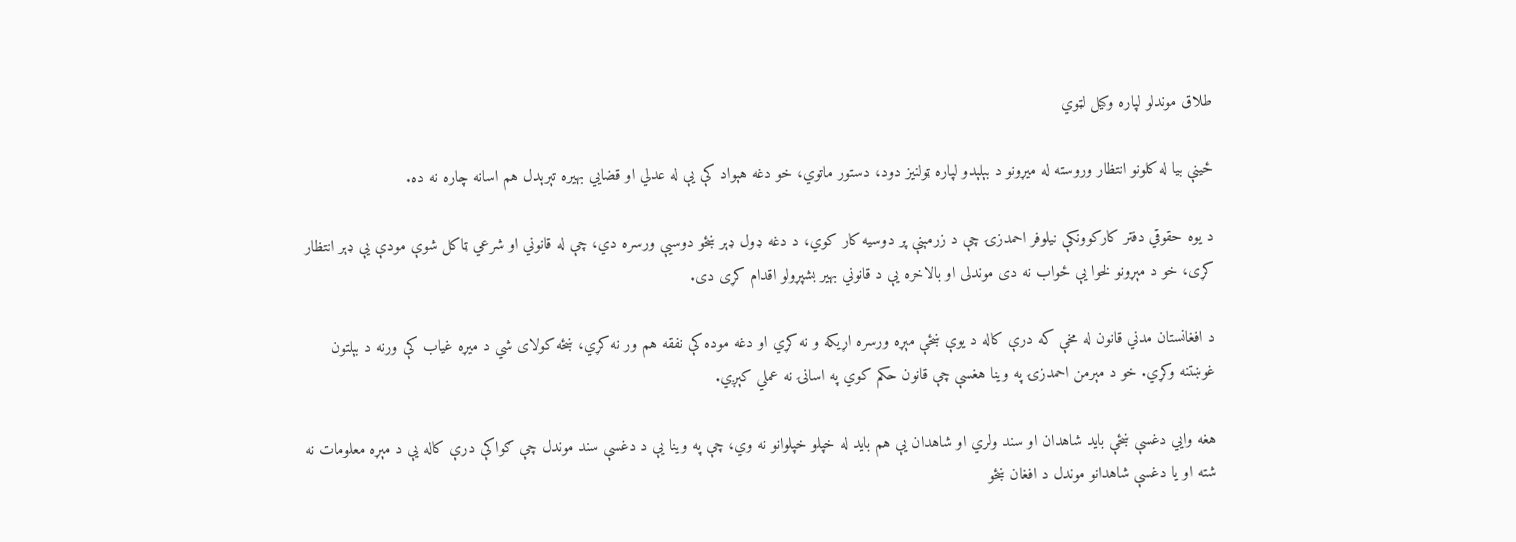طلاق موندلو لپاره وکیل لټوي

ځینې بیا له کلونو انتظار وروسته له ميړونو د بېلېدو لپاره ټولنیز دود، دستور ماتوي، خو دغه هېواد کې یې له عدلي او قضايي بهیره تېرېدل هم اسانه چاره نه ده.

د یوه حقوقي دفتر کارکوونکې نیلوفر احمدزۍ چې د زرمېنې پر دوسیه کار کوي، د دغه ډول ډېر ښځو دوسیې ورسره دي، چې له قانوني او شرعي ټاکل شوې مودې یې ډېر انتظار کړی، خو د مېړونو لخوا یې ځواب نه دی موندلی او بالاخره یې د قانوني بهیر بشپړولو اقدام کړی دی.

د افغانستان مدني قانون له مخې که درې کاله د یوې ښځې مېړه ورسره اړیکه و نه کړي او دغه موده کې نفقه هم ور نه کړي، ښځه کولای شي د میړه غیاب کې ورنه د بېلتون غوښتنه وکړي. خو د مېرمن احمدزۍ په وینا هغسې چې قانون حکم کوي په اسانۍ نه عملي کېږي.

هغه وايي دغسې ښځې باید شاهدان او سند ولري او شاهدان یې هم باید له خپلو خپلوانو نه وي، چې په وینا یې د دغسې سند موندل چې ګواکې درې کاله یې د مېړه معلومات نه شته او یا دغسې شاهدانو موندل د افغان ښځو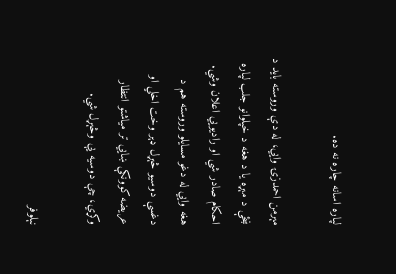لپاره اسانه چاره نه ده.

مېرمن احمدزۍ وايي، له دې وروسته باید د ښځې د مېړه یا د هغه د خپلوانو جلب لپاره احکام صادر شي او رادیويي اعلان وشي. هغه وايي له دغو مسایلو وروسته هم د دغسې دوسیو څېړل ډېر وخت اخلي او عریضه کوونکې ښايي تر میاشتو انتظار وکړي، چې دوسیه یې وڅېړل شي.

نېلوفر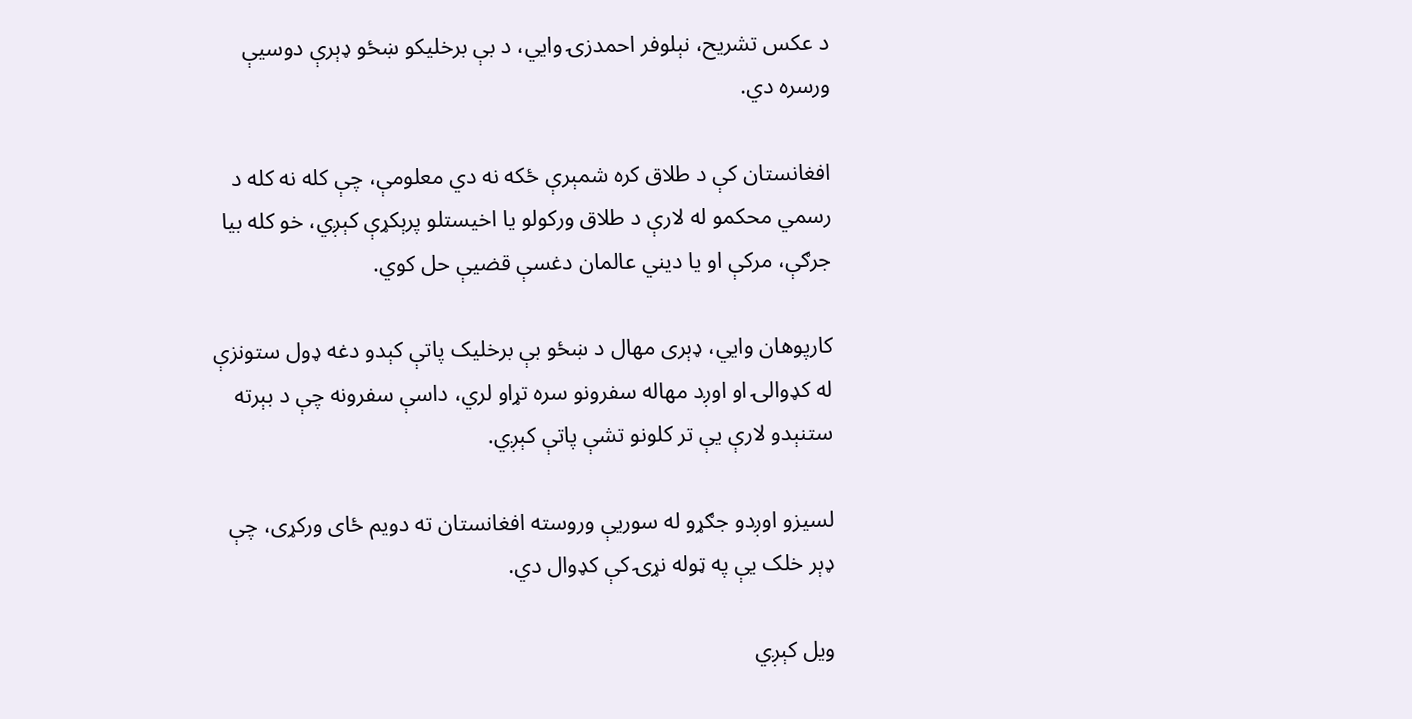د عکس تشریح، نېلوفر احمدزۍ وايي، د بې برخلیکو ښځو ډېرې دوسیې ورسره دي.

افغانستان کې د طلاق کره شمېرې ځکه نه دي معلومې، چې کله نه کله د رسمي محکمو له لارې د طلاق ورکولو یا اخیستلو پرېکړې کېږي، خو کله بیا جرګې، مرکې او یا دیني عالمان دغسې قضیې حل کوي.

کارپوهان وايي، ډېری مهال د ښځو بې برخلیک پاتې کېدو دغه ډول ستونزې له کډوالۍ او اوږد مهاله سفرونو سره تړاو لري، داسې سفرونه چې د بېرته ستنېدو لارې یې تر کلونو تشې پاتې کېږي.

لسیزو اوږدو جګړو له سوریې وروسته افغانستان ته دویم ځای ورکړی، چې ډېر خلک یې په ټوله نړۍ کې کډوال دي.

ویل کېږي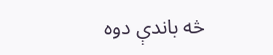څه باندې دوه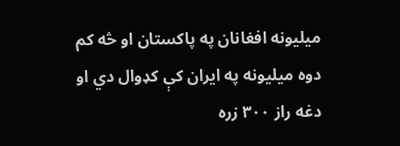میلیونه افغانان په پاکستان او څه کم دوه میلیونه په ایران کې کډوال دي او دغه راز ۳۰۰ زره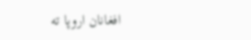افغانان اروپا ته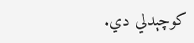کوچېدلي دي.